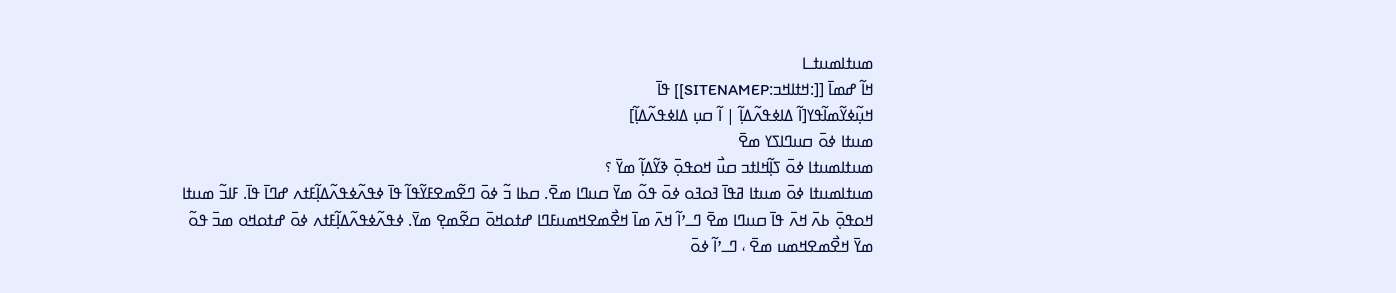ߘߎߙߊߘߎߙߺߊ
ߞߊ߬ ߝߘߊ߫ [[:ߞߙߊߞߏ:SITENAMEP]] ߟߊ߫
ߞߎ߲߬ߦߌ߬ߘߊ߬ߟߌ[ߊ߬ ߡߊߦߟߍ߬ߡߊ߲߬ | ߊ߬ ߛߎ߲ ߡߊߦߟߍ߬ߡߊ߲߬]
ߘߎߙߊ ߦߋ߫ ߛߎߣߊߖߌ ߘߐ߫
ߘߎߙߊߘߎߙߊ ߦߋ߫ ߖߊ߲߬ߞߊߙߏ ߛߎ߯ ߞߋߟߋ߲߫ ߢߌ߬ߡߊ߲߬ ߘߌ߫ ؟
ߘߎߙߊߘߎߙߊ ߦߋ߫ ߘߎߙߊ ߥߟߊ߫ ߔߋߔߋ ߦߋ߫ ߟߋ߬ ߘߌ߫ ߛߎߣߊ ߘߐ߫. ߛߕߊ ߏ߬ ߦߋ߫ ߣߐ߬ߘߐߓߌ߬ߟߊ߬ ߟߊ߫ ߦߟߍ߬ߦߟߍ߬ߡߊ߲߬ߓߙߍ ߝߣߊ߫ ߟߊ߫. ߓߊߏ߬ ߘߎߙߊ ߞߋߟߋ߲߫ ߕߍ߫ ߞߍ߫ ߟߊ߫ ߛߎߣߊ ߘߐ߫ ߣߺߴߊ߬ ߞߍ߫ ߘߊ߫ ߞߐ߯ߘߐߞߘߎߓߣߊ ߝߙߋߞߋ߫ ߛߐ߬ߘߐ߲ ߘߌ߫. ߦߟߍ߬ߦߟߍ߬ߡߊ߲߬ߓߙߍ ߦߋ߫ ߝߙߋߞߋ ߘߏ߫ ߟߋ߬ ߘߌ߫ ߞߐ߯ߘߐߞߘߎ ߘߐ߫ ، ߣߺߴߊ߬ ߦߋ߫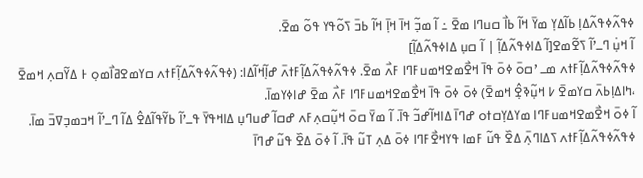ߦߟߍ߬ߦߟߍ߬ߡߊ߲ ߕߊ߬ߡߌ߲ ߘߌ߫ ߞߊ߬ ߕߊ߯ ߛߎߣߊ ߘߐ߫ ߸ ߊ߬ ߘߏ߲߬ ߞߊ߫ ߞߊ߲߫ ߞߊ߬ ߕߏ߫ ߖߋ߬ߟߌ ߟߋ߬ ߘߐ߫.
ߊ߬ ߞߎ߲߭ ߣߺߴߊ߬ ߖߐ߬ߘߐ[ߊ߬ ߡߊߦߟߍ߬ߡߊ߲߬ | ߊ߬ ߛߎ߲ ߡߊߦߟߍ߬ߡߊ߲߬]
ߦߟߍ߬ߦߟߍ߬ߡߊ߲߬ߓߙߍ ߘߺ ߴߛߋ߫ ߦߋ߫ ߟߊ߫ ߞߐ߯ߘߐߞߘߎߓߣߊ ߓߍ߯ ߘߐ߫. ߦߟߍ߬ߦߟߍ߬ߡߊ߲߬ߓߙߍ߫ ߝߊ߲߬ߞߊ߬ߡߊ: (ߦߟߍ߬ߦߟߍ߬ߡߊ߲߬ߓߙߍ ߛߌߘߐߥߊ߯ߘߋ߲ ߅ ߡߌ߬ߛߍ߲ ߞߘߐ߫ ،ߤߊߡߊ߲ߕߍ߫ ߛߌߘߐ߫ ߇ ߞߎ߲߬ߢߐ߲߮ ߞߘߐ߫) ߦߋ߫ ߦߋ߫ ߟߊ߫ ߞߐ߯ߘߐߞߘߎߓߣߊ ߓߍ߯ ߘߐ߫ ߝߊߦߌߘߊ߫.
ߊ߬ ߦߋ߫ ߞߐ߯ߘߐߞߘߎߓߣߊ ߘߌߡߌ߲ߛߙߋ ߝߣߊ߫ ߡߊߞߊ߬ߝߏ߬ ߟߊ߫. ߊ߬ ߘߌ߫ ߛߋ߫ ߞߎ߲߬ߛߍ߲ߓߍ ߝߛߊ߬ ߝߎߣߎ߲ ߡߊߞߟߌ߫ ߟߺߴߊ߬ ߕߌ߬ߟߊ߬ߡߐ߮ ߡߊ߬ ߣߺߴߊ߬ ߞߏߘߏ߲ߜߏ߫ ߘߊ߫.
ߦߟߍ߬ߦߟߍ߬ߡߊ߲߬ߓߙߍ ߖߡߊߣߍ߲߫ ߡߐ߰ ߟߎ߬ ߓߘߊ ߟߌߞߐ߯ߓߣߊ ߦߋ߫ ߡߍ߲ ߠߎ߬ ߟߊ߫. ߊ߬ ߦߋ߫ ߡߐ߰ ߟߎ߬ ߝߣߊ߫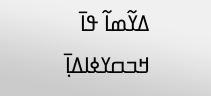ߡߌ߬ߘߊ߬ ߟߊ߫ ߞߏߛߌߦߊߡߊ߲߫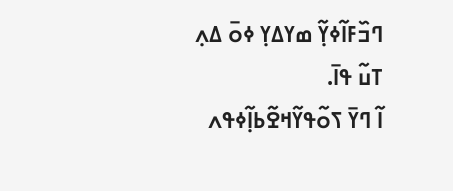ߣߏ߰ߓߊ߬ߦߌ߲߬ ߘߌߡߌ߲ ߦߋ߫ ߡߍ߲ ߠߎ߬ ߟߊ߫.
ߊ߬ ߣߌ߫ ߖߋ߬ߟߌ߬ߞߐ߬ߕߊ߲߬ߦߟߍ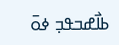ߕߊ߯ߝߏߟߏ߲ ߦߋ߫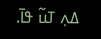ߡߍ߲ ߠߎ߬ ߟߊ߫.